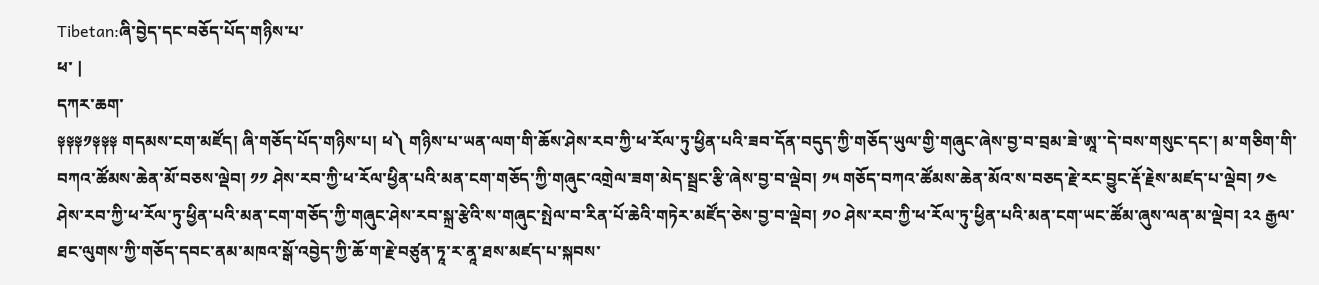Tibetan:ཞི་བྱེད་དང་བཅོད་པོད་གཉིས་པ་
ཕ་ |
དཀར་ཆག་
༈༈༈༡༈༈༈ གདམས་ངག་མཛོད། ཞི་གཅོད་པོད་གཉིས་པ། ཕ༽ གཉིས་པ་ཡན་ལག་གི་ཆོས་ཤེས་རབ་ཀྱི་ཕ་རོལ་ཏུ་ཕྱིན་པའི་ཟབ་དོན་བདུད་ཀྱི་གཅོད་ཡུལ་གྱི་གཞུང་ཞེས་བྱ་བ་བྲམ་ཟེ་ཨཱ་་དེ་བས་གསུང་དང་། མ་གཅིག་གི་བཀའ་ཚོམས་ཆེན་མོ་བཅས་ལྡེབ། ༡༡ ཤེས་རབ་ཀྱི་ཕ་རོལ་ཕྱིན་པའི་མན་ངག་གཅོད་ཀྱི་གཞུང་འགྲེལ་ཟག་མེད་སྦྲང་རྩི་ཞེས་བྱ་བ་ལྡེབ། ༡༥ གཅོད་བཀའ་ཚོམས་ཆེན་མོའ་ས་བཅད་རྗེ་རང་བྱུང་རྡོ་རྗེས་མཛད་པ་ལྡེབ། ༡༤ ཤེས་རབ་ཀྱི་ཕ་རོལ་ཏུ་ཕྱིན་པའི་མན་ངག་གཅོད་ཀྱི་གཞུང་ཤེས་རབ་སྐྲ་རྩེའི་ས་གཞུང་སྤེལ་བ་རིན་པོ་ཆེའི་གཏེར་མཛོད་ཅེས་བྱ་བ་ལྡེབ། ༡༠ ཤེས་རབ་ཀྱི་ཕ་རོལ་ཏུ་ཕྱིན་པའི་མན་ངག་ཡང་ཚོམ་ཞུས་ལན་མ་ལྡེབ། ༢༢ རྒྱལ་ཐང་ལུགས་ཀྱི་གཅོད་དབང་ནམ་མཁའ་སྒོ་འབྱེད་ཀྱི་ཆོ་ག་རྗེ་བཙུན་ཏཱ་ར་ནཱ་ཐས་མཛད་པ་སྐབས་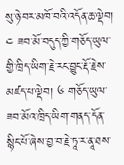སུ་ཉེ་བར་མཁོ་བའི་འདོན་ཆ་ལྡེབ། ༤ ཟབ་མོ་བདུད་ཀྱི་གཅོད་ཡུལ་གྱི་ཁྲིད་ཡིག་རྗེ་རང་བྱུང་རྡོ་རྗེས་མཛད་པ་ལྡེབ། ༦ གཅོད་ཡུལ་ཟབ་མོའ་ཁྲིད་ཡིག་གནད་དོན་སྙིང་པོ་ཞེས་བྱ་བ་རྗེ་ཏཱ་ར་ནཱ་ཐས་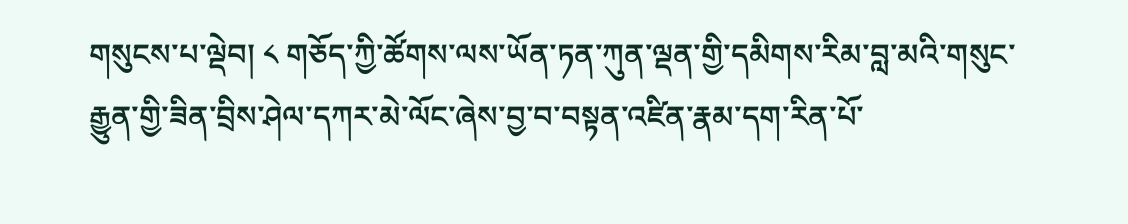གསུངས་པ་ལྡེབ། ༨ གཅོད་ཀྱི་ཚོགས་ལས་ཡོན་ཏན་ཀུན་ལྡན་གྱི་དམིགས་རིམ་བླ་མའི་གསུང་རྒྱུན་གྱི་ཟིན་བྲིས་ཤེལ་དཀར་མེ་ལོང་ཞེས་བྱ་བ་བསྟན་འཛིན་རྣམ་དག་རིན་པོ་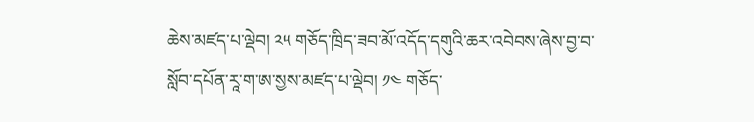ཆེས་མཛད་པ་ལྡེབ། ༢༥ གཅོད་ཁྲིད་ཟབ་མོ་འདོད་དགུའི་ཆར་འབེབས་ཞེས་བྱ་བ་སློབ་དཔོན་རཱ་ག་ཨ་སྱས་མཛད་པ་ལྡེབ། ༡༤ གཅོད་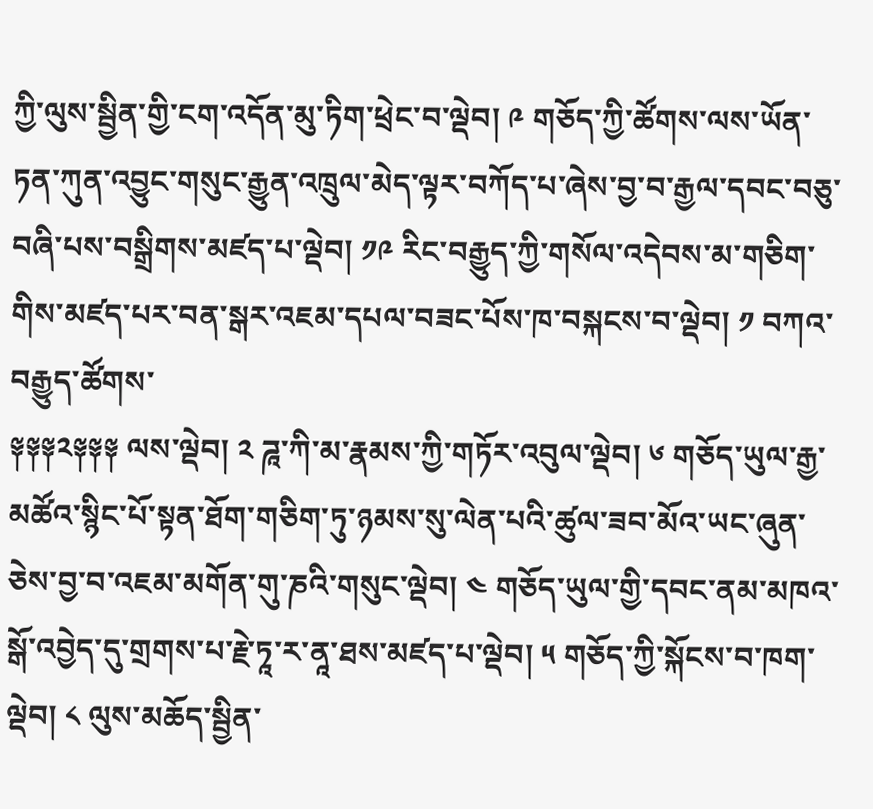ཀྱི་ལུས་སྦྱིན་གྱི་ངག་འདོན་མུ་ཏིག་ཕྲེང་བ་ལྡེབ། ༩ གཅོད་ཀྱི་ཚོགས་ལས་ཡོན་ཏན་ཀུན་འབྱུང་གསུང་རྒྱུན་འཁྲུལ་མེད་ལྟར་བཀོད་པ་ཞེས་བྱ་བ་རྒྱལ་དབང་བཅུ་བཞི་པས་བསྒྲིགས་མཛད་པ་ལྡེབ། ༡༩ རིང་བརྒྱུད་ཀྱི་གསོལ་འདེབས་མ་གཅིག་གིས་མཛད་པར་བན་སྒར་འཇམ་དཔལ་བཟང་པོས་ཁ་བསྐངས་བ་ལྡེབ། ༡ བཀའ་བརྒྱུད་ཚོགས་
༈༈༈༢༈༈༈ ལས་ལྡེབ། ༢ ཌཱ་ཀི་མ་རྣམས་ཀྱི་གཏོར་འབུལ་ལྡེབ། ༦ གཅོད་ཡུལ་རྒྱ་མཚོའ་སྙིང་པོ་སྟན་ཐོག་གཅིག་ཏུ་ཉམས་སུ་ལེན་པའི་ཚུལ་ཟབ་མོའ་ཡང་ཞུན་ཅེས་བྱ་བ་འཇམ་མགོན་གུ་ཎའི་གསུང་ལྡེབ། ༤ གཅོད་ཡུལ་གྱི་དབང་ནམ་མཁའ་སྒོ་འབྱེད་དུ་གྲགས་པ་རྗེ་ཏཱ་ར་ནཱ་ཐས་མཛད་པ་ལྡེབ། ༥ གཅོད་ཀྱི་སྐོངས་བ་ཁག་ལྡེབ། ༨ ལུས་མཆོད་སྦྱིན་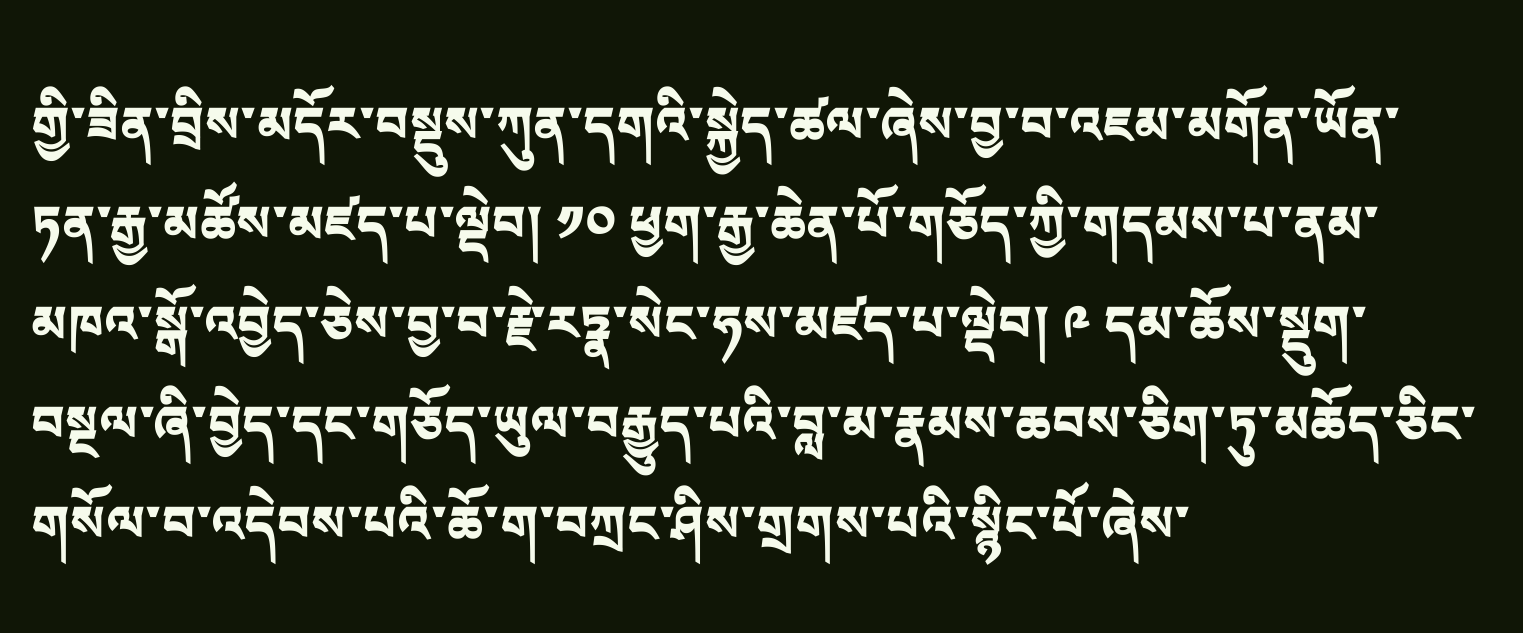གྱི་ཟིན་བྲིས་མདོར་བསྡུས་ཀུན་དགའི་སྐྱེད་ཚལ་ཞེས་བྱ་བ་འཇམ་མགོན་ཡོན་ཏན་རྒྱ་མཚོས་མཛད་པ་ལྡེབ། ༡༠ ཕྱག་རྒྱ་ཆེན་པོ་གཅོད་ཀྱི་གདམས་པ་ནམ་མཁའ་སྒོ་འབྱེད་ཅེས་བྱ་བ་རྗེ་རཏྣ་སེང་ཧས་མཛད་པ་ལྡེབ། ༩ དམ་ཆོས་སྡུག་བསྔལ་ཞི་བྱེད་དང་གཅོད་ཡུལ་བརྒྱུད་པའི་བླ་མ་རྣམས་ཆབས་ཅིག་ཏུ་མཆོད་ཅིང་གསོལ་བ་འདེབས་པའི་ཆོ་ག་བཀྲང་ཤིས་གྲགས་པའི་སྙིང་པོ་ཞེས་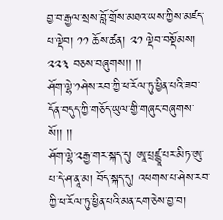བྱ་བ་རྒྱལ་སྲས་བློ་གྲོས་མཐའ་ཡས་ཀྱིས་མཛད་པ་ལྡེབ། ༡༡ ཆོས་ཚན། ༢༡ ལྡེབ་བསྡོམས། ༢༢༣ བཅས་བཞུགས།། །།
ཤོག་ལྷེ་༡ཤེས་རབ་ཀྱི་ཕ་རོལ་ཏུ་ཕྱིན་པའི་ཟབ་དོན་བདུད་ཀྱི་གཅོད་ཡུལ་གྱི་གཞུང་བཞུགས་སོ།། །།
ཤོག་ལྷེ་༢རྒྱ་གར་སྐད་དུ། ཨཱ་པྲཛྙཱ་པར་མིཏ་ཨུ་པ་དེ་ཤ་ནཱ་མ། བོད་སྐད་དུ། འཕགས་པ་ཤེས་རབ་ཀྱི་ཕ་རོལ་ཏུ་ཕྱིན་པའི་མན་ངག་ཅེས་བྱ་བ།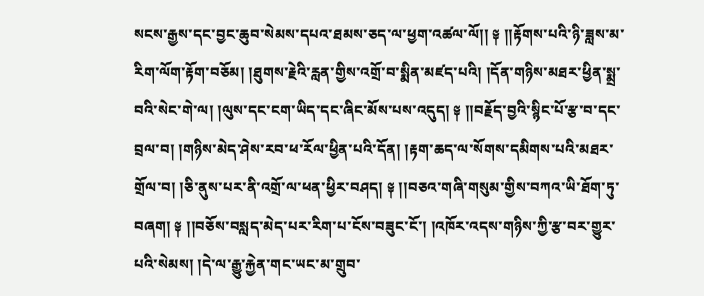སངས་རྒྱས་དང་བྱང་ཆུབ་སེམས་དཔའ་ཐམས་ཅད་ལ་ཕྱག་འཚལ་ལོ།། ༈ །།རྟོགས་པའི་ཉི་ཟླས་མ་རིག་ལོག་རྟོག་བཅོམ། །ཐུགས་རྗེའི་རླན་གྱིས་འགྲོ་བ་སྨིན་མཛད་པའི། །དོན་གཉིས་མཐར་ཕྱིན་སྨྲ་བའི་སེང་གེ་ལ། །ལུས་དང་ངག་ཡིད་དང་ཞིང་མོས་པས་འདུད། ༈ །།བརྗོད་བྱའི་སྙིང་པོ་རྩ་བ་དང་བྲལ་བ། །གཉིས་མེད་ཤེས་རབ་ཕ་རོལ་ཕྱིན་པའི་དོན། །རྟག་ཆད་ལ་སོགས་དམིགས་པའི་མཐར་གྲོལ་བ། །ཅི་ནུས་པར་ནི་འགྲོ་ལ་ཕན་ཕྱིར་བཤད། ༈ །།བཅའ་གཞི་གསུམ་གྱིས་བཀའ་ཡི་ཐོག་ཏུ་བཞག། ༈ །།བཅོས་བསླད་མེད་པར་རིག་པ་ངོས་བཟུང་ངོ་། །འཁོར་འདས་གཉིས་ཀྱི་རྩ་བར་གྱུར་པའི་སེམས། །དེ་ལ་རྒྱུ་རྐྱེན་གང་ཡང་མ་གྲུབ་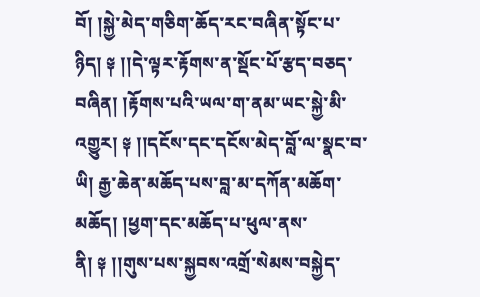བོ། །སྐྱེ་མེད་གཅིག་ཆོད་རང་བཞིན་སྟོང་པ་ཉིད། ༈ །།དེ་ལྟར་རྟོགས་ན་སྡོང་པོ་རྩད་བཅད་བཞིན། །རྟོགས་པའི་ཡལ་ག་ནམ་ཡང་སྐྱེ་མི་འགྱུར། ༈ །།དངོས་དང་དངོས་མེད་བློ་ལ་སྣང་བ་ཡི། རྒྱ་ཆེན་མཆོད་པས་བླ་མ་དཀོན་མཆོག་མཆོད། །ཕྱག་དང་མཆོད་པ་ཕུལ་ནས་ནི། ༈ །།གུས་པས་སྐྱབས་འགྲོ་སེམས་བསྐྱེད་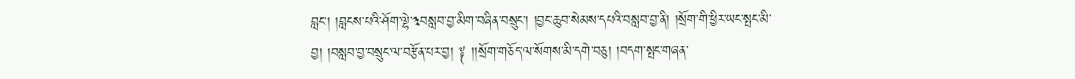བླང་། །བླངས་པའི་ཤོག་ལྷེ་༣བསླབ་བྱ་མིག་བཞིན་བསྲུང་། །བྱང་ཆུབ་སེམས་དཔའི་བསླབ་བྱ་ནི། །སྲོག་གི་ཕྱིར་ཡང་སྤང་མི་བྱ། །བསླབ་བྱ་བསྲུང་ལ་བརྩོན་པར་བྱ། ༈ །།སྲོག་གཅོད་ལ་སོགས་མི་དགེ་བཅུ། །བདག་སྤང་གཞན་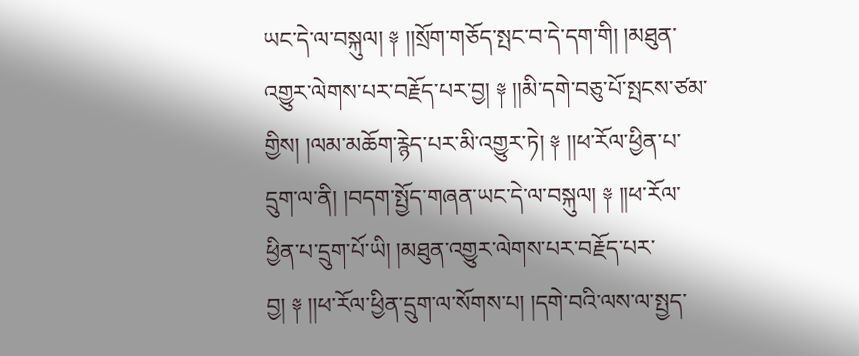ཡང་དེ་ལ་བསྐུལ། ༈ །།སྲོག་གཅོད་སྤང་བ་དེ་དག་གི། །མཐུན་འགྱུར་ལེགས་པར་བརྗོད་པར་བྱ། ༈ །།མི་དགེ་བཅུ་པོ་སྤངས་ཙམ་གྱིས། །ལམ་མཆོག་རྙེད་པར་མི་འགྱུར་ཏེ། ༈ །།ཕ་རོལ་ཕྱིན་པ་དྲུག་ལ་ནི། །བདག་སྤྱོད་གཞན་ཡང་དེ་ལ་བསྐུལ། ༈ །།ཕ་རོལ་ཕྱིན་པ་དྲུག་པོ་ཡི། །མཐུན་འགྱུར་ལེགས་པར་བརྗོད་པར་བྱ། ༈ །།ཕ་རོལ་ཕྱིན་དྲུག་ལ་སོགས་པ། །དགེ་བའི་ལས་ལ་སྤྱད་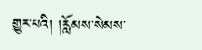གྱུར་པའི། །རློམས་སེམས་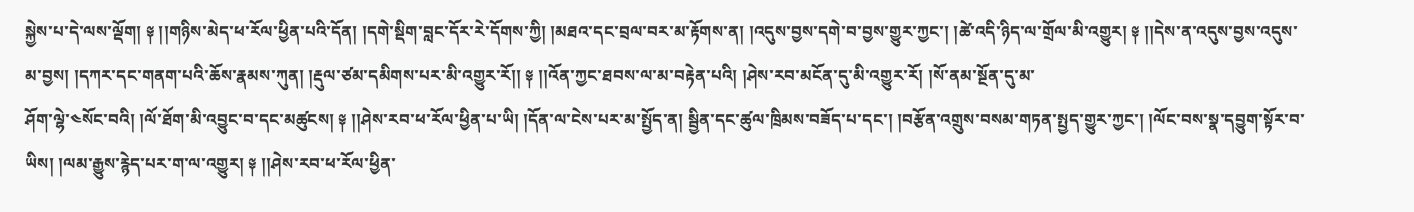སྐྱེས་པ་དེ་ལས་ལྡོག། ༈ །།གཉིས་མེད་ཕ་རོལ་ཕྱིན་པའི་དོན། །དགེ་སྡིག་བླང་དོར་རེ་དོགས་ཀྱི། །མཐའ་དང་བྲལ་བར་མ་རྟོགས་ན། །འདུས་བྱས་དགེ་བ་བྱས་གྱུར་ཀྱང་། །ཚེ་འདི་ཉིད་ལ་གྲོལ་མི་འགྱུར། ༈ །།དེས་ན་འདུས་བྱས་འདུས་མ་བྱས། །དཀར་དང་གནག་པའི་ཆོས་རྣམས་ཀུན། །རྡུལ་ཙམ་དམིགས་པར་མི་འགྱུར་རོ།། ༈ །།འོན་ཀྱང་ཐབས་ལ་མ་བརྟེན་པའི། །ཤེས་རབ་མངོན་དུ་མི་འགྱུར་རོ། །སོ་ནམ་སྔོན་དུ་མ་
ཤོག་ལྷེ་༤སོང་བའི། །ལོ་ཐོག་མི་འབྱུང་བ་དང་མཚུངས། ༈ །།ཤེས་རབ་ཕ་རོལ་ཕྱིན་པ་ཡི། །དོན་ལ་ངེས་པར་མ་སྤྱོད་ན། སྦྱིན་དང་ཚུལ་ཁྲིམས་བཟོད་པ་དང་། །བརྩོན་འགྲུས་བསམ་གཏན་སྤྱད་གྱུར་ཀྱང་། །ལོང་བས་སྣ་དབྱུག་སྟོར་བ་ཡིས། །ལམ་རྒྱུས་རྙེད་པར་ག་ལ་འགྱུར། ༈ །།ཤེས་རབ་ཕ་རོལ་ཕྱིན་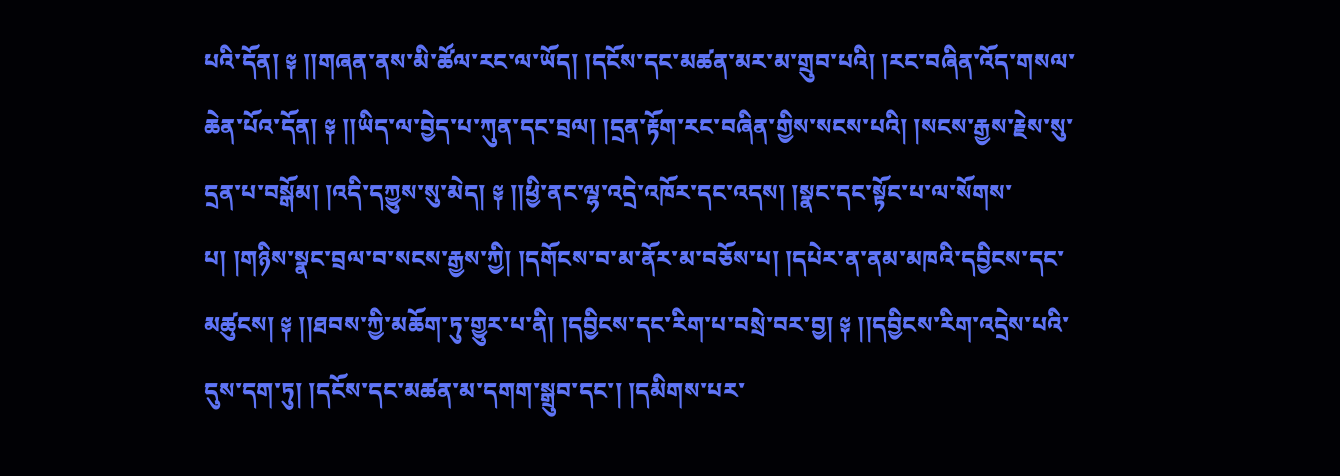པའི་དོན། ༈ །།གཞན་ནས་མི་ཚོལ་རང་ལ་ཡོད། །དངོས་དང་མཚན་མར་མ་གྲུབ་པའི། །རང་བཞིན་འོད་གསལ་ཆེན་པོའ་དོན། ༈ །།ཡིད་ལ་བྱེད་པ་ཀུན་དང་བྲལ། །དྲན་རྟོག་རང་བཞིན་གྱིས་སངས་པའི། །སངས་རྒྱས་རྗེས་སུ་དྲན་པ་བསྒོམ། །འདི་དཀྱུས་སུ་མེད། ༈ །།ཕྱི་ནང་ལྷ་འདྲེ་འཁོར་དང་འདས། །སྣང་དང་སྟོང་པ་ལ་སོགས་པ། །གཉིས་སྣང་བྲལ་བ་སངས་རྒྱས་ཀྱི། །དགོངས་བ་མ་ནོར་མ་བཅོས་པ། །དཔེར་ན་ནམ་མཁའི་དབྱིངས་དང་མཚུངས། ༈ །།ཐབས་ཀྱི་མཆོག་ཏུ་གྱུར་པ་ནི། །དབྱིངས་དང་རིག་པ་བསྲེ་བར་བྱ། ༈ །།དབྱིངས་རིག་འདྲེས་པའི་དུས་དག་ཏུ། །དངོས་དང་མཚན་མ་དགག་སྒྲུབ་དང་། །དམིགས་པར་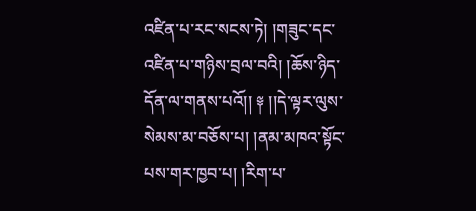འཛིན་པ་རང་སངས་ཏེ། །གཟུང་དང་འཛིན་པ་གཉིས་བྲལ་བའི། །ཆོས་ཉིད་དོན་ལ་གནས་པའོ།། ༈ །།དེ་ལྟར་ལུས་སེམས་མ་བཅོས་པ། །ནམ་མཁའ་སྟོང་པས་གར་ཁྱབ་པ། །རིག་པ་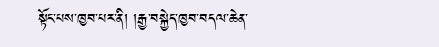སྟོང་པས་ཁྱབ་པར་ནི། །རྒྱ་བསྐྱེད་ཁྱབ་བདལ་ཆེན་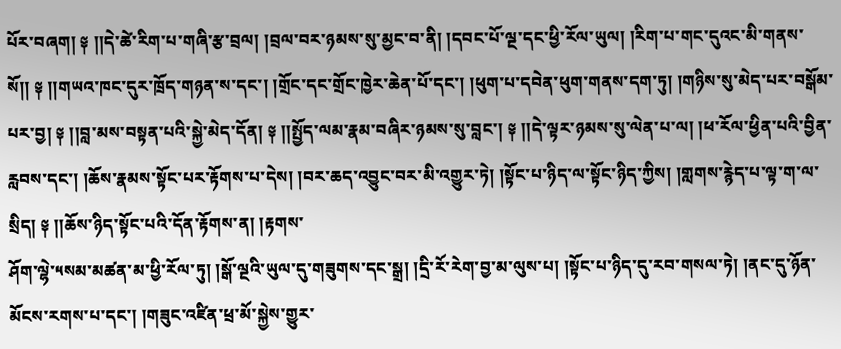པོར་བཞག། ༈ །།དེ་ཚེ་རིག་པ་གཞི་རྩ་བྲལ། །བྲལ་བར་ཉམས་སུ་མྱང་བ་ནི། །དབང་པོ་ལྔ་དང་ཕྱི་རོལ་ཡུལ། །རིག་པ་གང་དུའང་མི་གནས་སོ།། ༈ །།གཡའ་ཁང་དུར་ཁྲོད་གཉན་ས་དང་། །གྲོང་དང་གྲོང་ཁྱེར་ཆེན་པོ་དང་། །ཕུག་པ་དབེན་ཕུག་གནས་དག་ཏུ། །གཉིས་སུ་མེད་པར་བསྒོམ་པར་བྱ། ༈ །།བླ་མས་བསྟན་པའི་སྐྱེ་མེད་དོན། ༈ །།སྤྱོད་ལམ་རྣམ་བཞིར་ཉམས་སུ་བླང་། ༈ །།དེ་ལྟར་ཉམས་སུ་ལེན་པ་ལ། །ཕ་རོལ་ཕྱིན་པའི་བྱིན་རླབས་དང་། །ཆོས་རྣམས་སྟོང་པར་རྟོགས་པ་དེས། །བར་ཆད་འབྱུང་བར་མི་འགྱུར་ཏེ། །སྟོང་པ་ཉིད་ལ་སྟོང་ཉིད་ཀྱིས། །གླགས་རྙེད་པ་ལྟ་ག་ལ་སྲིད། ༈ །།ཆོས་ཉིད་སྟོང་པའི་དོན་རྟོགས་ན། །རྟགས་
ཤོག་ལྷེ་༥སམ་མཚན་མ་ཕྱི་རོལ་ཏུ། །སྒོ་ལྔའི་ཡུལ་དུ་གཟུགས་དང་སྒྲ། །དྲི་རོ་རེག་བྱ་མ་ལུས་པ། །སྟོང་པ་ཉིད་དུ་རབ་གསལ་ཏེ། །ནང་དུ་ཉོན་མོངས་རགས་པ་དང་། །གཟུང་འཛིན་ཕྲ་མོ་སྐྱེས་གྱུར་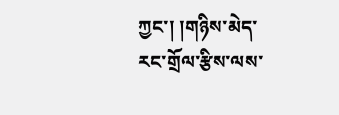ཀྱང་། །གཉིས་མེད་རང་གྲོལ་རྩིས་ལས་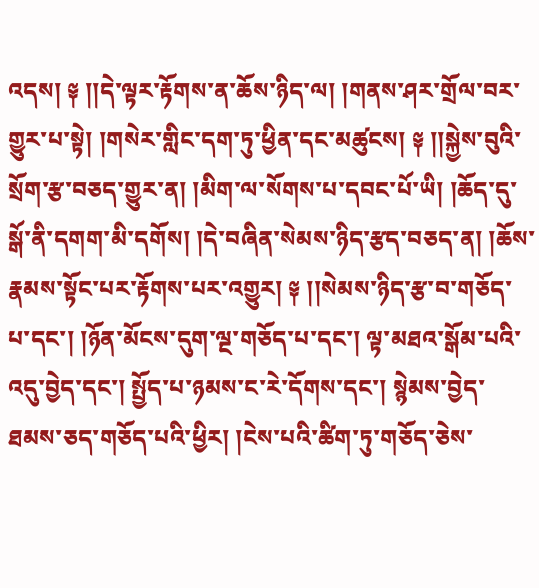འདས། ༈ །།དེ་ལྟར་རྟོགས་ན་ཆོས་ཉིད་ལ། །གནས་ཤར་གྲོལ་བར་གྱུར་པ་སྟེ། །གསེར་གླིང་དག་ཏུ་ཕྱིན་དང་མཚུངས། ༈ །།སྐྱེས་བུའི་སྲོག་རྩ་བཅད་གྱུར་ན། །མིག་ལ་སོགས་པ་དབང་པོ་ཡི། །ཆོད་དུ་སྒོ་ནི་དགག་མི་དགོས། །དེ་བཞིན་སེམས་ཉིད་རྩད་བཅད་ན། །ཆོས་རྣམས་སྟོང་པར་རྟོགས་པར་འགྱུར། ༈ །།སེམས་ཉིད་རྩ་བ་གཅོད་པ་དང་། །ཉོན་མོངས་དུག་ལྔ་གཅོད་པ་དང་། ལྟ་མཐའ་སྒོམ་པའི་འདུ་བྱེད་དང་། སྤྱོད་པ་ཉམས་ང་རེ་དོགས་དང་། སྙེམས་བྱེད་ཐམས་ཅད་གཅོད་པའི་ཕྱིར། །ངེས་པའི་ཚིག་ཏུ་གཅོད་ཅེས་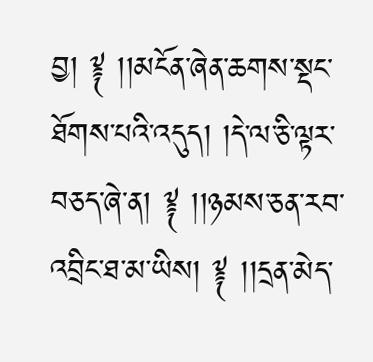བྱ། ༈ །།མངོན་ཞེན་ཆགས་སྡང་ཐོགས་པའི་འདུད། །དེ་ལ་ཅི་ལྟར་བཅད་ཞེ་ན། ༈ །།ཉམས་ཅན་རབ་འབྲིང་ཐ་མ་ཡིས། ༈ །།དྲན་མེད་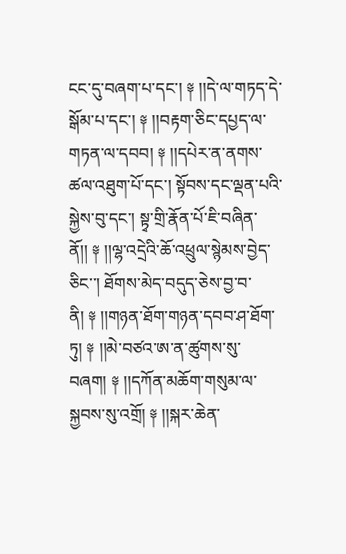ངང་དུ་བཞག་པ་དང་། ༈ །།དེ་ལ་གཏད་དེ་སྒོམ་པ་དང་། ༈ །།བརྟག་ཅིང་དཔྱད་ལ་གཏན་ལ་དབབ། ༈ །།དཔེར་ན་ནགས་ཚལ་འཐུག་པོ་དང་། སྟོབས་དང་ལྡན་པའི་སྐྱེས་བུ་དང་། སྟྭ་གྲི་རྣོན་པོ་ཇི་བཞིན་ནོ།། ༈ །།ལྷ་འདྲེའི་ཆོ་འཕྲུལ་སྙེམས་བྱེད་ཅིང་་། ཐོགས་མེད་བདུད་ཅེས་བྱ་བ་ནི། ༈ །།གཉན་ཐོག་གཉན་དབབ་ཤ་ཐོག་ཏུ། ༈ །།མེ་བཙའ་ཨ་ན་ཚུགས་སུ་བཞག། ༈ །།དཀོན་མཆོག་གསུམ་ལ་སྐྱབས་སུ་འགྲོ། ༈ །།སྐར་ཆེན་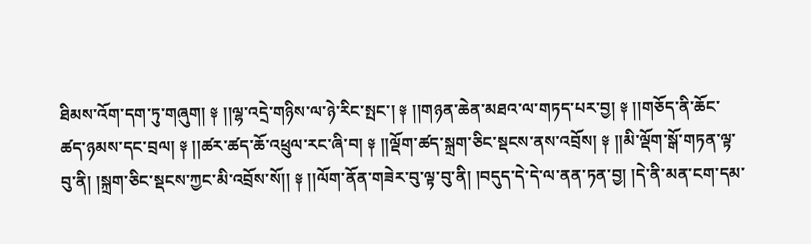ཐིམས་འོག་དག་ཏུ་གཞུག། ༈ །།ལྷ་འདྲེ་གཉིས་ལ་ཉེ་རིང་སྤང་། ༈ །།གཉན་ཆེན་མཐའ་ལ་གཏད་པར་བྱ། ༈ །།གཅོད་ནི་ཆོང་ཚད་ཉམས་དང་བྲལ། ༈ །།ཚར་ཚད་ཆོ་འཕྲུལ་རང་ཞི་བ། ༈ །།ལྡོག་ཚད་སྐྲག་ཅིང་སྡངས་ནས་འབྲོས། ༈ །།མི་ལྡོག་སྒོ་གཏན་ལྟ་བུ་ནི། །སྐྲག་ཅིང་སྡངས་ཀྱང་མི་འབྲོས་སོ།། ༈ །།ལོག་ནོན་གཟེར་བུ་ལྟ་བུ་ནི། །བདུད་དེ་དེ་ལ་ནན་ཏན་བྱ། །དེ་ནི་མན་ངག་དམ་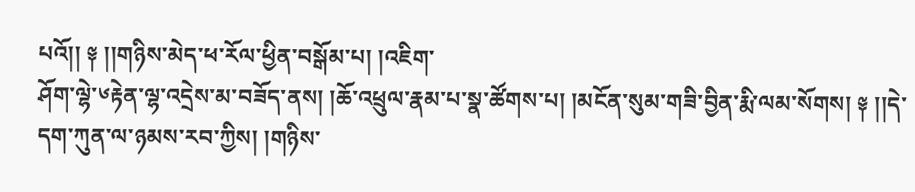པའོ།། ༈ །།གཉིས་མེད་ཕ་རོལ་ཕྱིན་བསྒོམ་པ། །འཇིག་
ཤོག་ལྷེ་༦རྟེན་ལྷ་འདྲེས་མ་བཟོད་ནས། །ཆོ་འཕྲུལ་རྣམ་པ་སྣ་ཚོགས་པ། །མངོན་སུམ་གཟི་བྱིན་རྨི་ལམ་སོགས། ༈ །།དེ་དག་ཀུན་ལ་ཉམས་རབ་ཀྱིས། །གཉིས་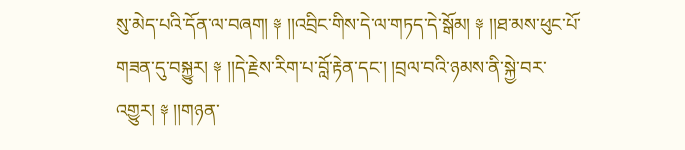སུ་མེད་པའི་དོན་ལ་བཞག། ༈ །།འབྲིང་གིས་དེ་ལ་གཏད་དེ་སྒོམ། ༈ །།ཐ་མས་ཕུང་པོ་གཟན་དུ་བསྐྱུར། ༈ །།དེ་རྗེས་རིག་པ་བློ་རྟེན་དང་། །བྲལ་བའི་ཉམས་ནི་སྐྱེ་བར་འགྱུར། ༈ །།གཉན་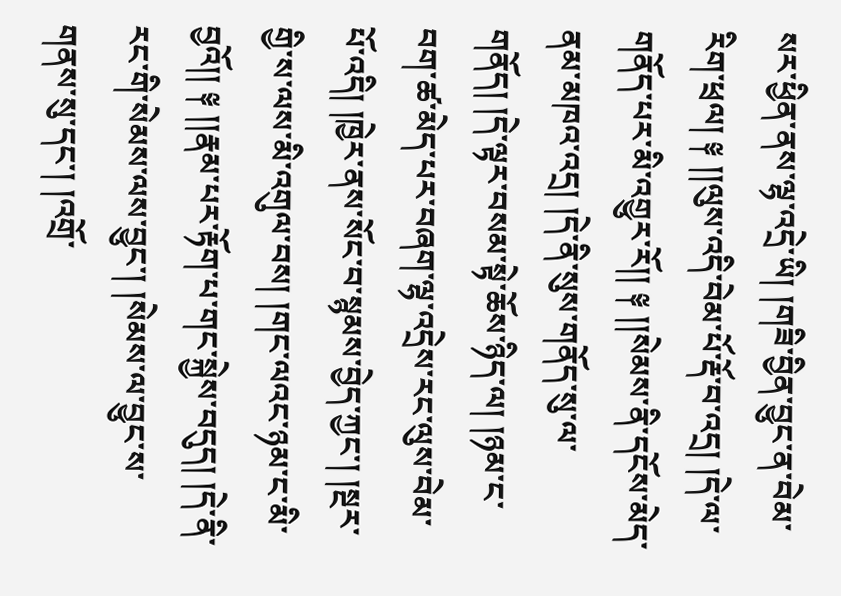སར་ཕྱིན་ནས་ལྷ་འདྲེ་ཡི། །གཟི་བྱིན་བྱུང་ན་བེམ་རིག་ཕྲལ། ༈ །།ལུས་འདི་བེམ་པོ་རྡོ་བ་འདྲ། །དེ་ལ་གནོད་པར་མི་འགྱུར་རོ།། ༈ །།སེམས་ནི་དངོས་མེད་ནམ་མཁའ་འདྲ། །དེ་ནི་སུས་གནོད་སུ་ལ་གནོད། །དེ་ལྟར་བསམ་སྟེ་ཆོས་ཉིད་ལ། །ཉམ་ང་བག་ཚ་མེད་པར་བཞག་ལྷ་འདྲེས་རང་ལུས་བེམ་པོ་འདི། །ཁྱེར་ནས་སོང་བ་སྙམས་བྱེད་ཀྱང་། །སྔར་གྱི་ས་ལས་མི་འགུལ་བས། །གང་ལའང་ཉམ་ང་མི་བྱའོ།། ༈ །།རྣམ་པར་རྟོག་པ་གང་སྐྱེས་བདུད། །དེ་ནི་རང་གི་སེམས་ལས་བྱུང་། །སེམས་ལ་བྱུང་ས་གནས་སུ་དང་། །འགྲོ་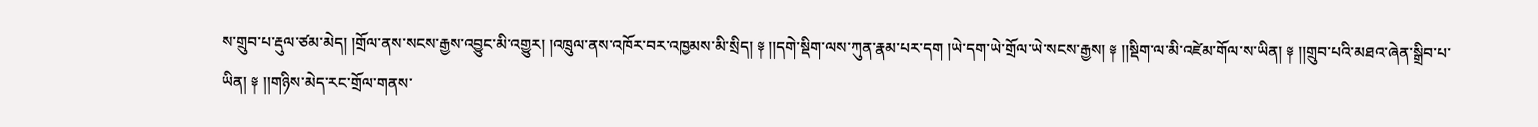ས་གྲུབ་པ་རྡུལ་ཙམ་མེད། །གྲོལ་ནས་སངས་རྒྱས་འབྱུང་མི་འགྱུར། །འཁྲུལ་ནས་འཁོར་བར་འཁྱམས་མི་སྲིད། ༈ །།དགེ་སྡིག་ལས་ཀུན་རྣམ་པར་དག །ཡེ་དག་ཡེ་གྲོལ་ཡེ་སངས་རྒྱས། ༈ །།སྡིག་ལ་མི་འཛེམ་གོལ་ས་ཡིན། ༈ །།གྲུབ་པའི་མཐའ་ཞེན་སྒྲིབ་པ་ཡིན། ༈ །།གཉིས་མེད་རང་གྲོལ་གནས་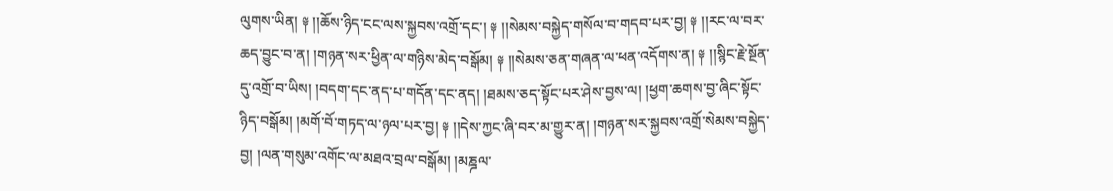ལུགས་ཡིན། ༈ །།ཆོས་ཉིད་ངང་ལས་སྐྱབས་འགྲོ་དང་། ༈ །།སེམས་བསྐྱེད་གསོལ་བ་གདབ་པར་བྱ། ༈ །།རང་ལ་བར་ཆད་བྱུང་བ་ན། །གཉན་སར་ཕྱིན་ལ་གཉིས་མེད་བསྒོམ། ༈ །།སེམས་ཅན་གཞན་ལ་ཕན་འདོགས་ན། ༈ །།སྙིང་རྗེ་སྔོན་དུ་འགྲོ་བ་ཡིས། །བདག་དང་ནད་པ་གདོན་དང་ནད། །ཐམས་ཅད་སྟོང་པར་ཤེས་བྱས་ལ། །ཕྱག་ཆགས་བྱ་ཞིང་སྟོང་ཉིད་བསྒོམ། །མགོ་བོ་གཏད་ལ་ཉལ་པར་བྱ། ༈ །།དེས་ཀྱང་ཞི་བར་མ་གྱུར་ན། །གཉན་སར་སྐྱབས་འགྲོ་སེམས་བསྐྱེད་བྱ། །ལན་གསུམ་འགོང་ལ་མཐའ་བྲལ་བསྒོམ། །མཎྜལ་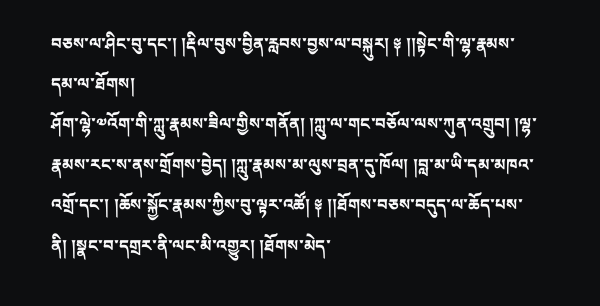བཅས་ལ་ཤིང་བུ་དང་། །རྡིལ་བུས་བྱིན་རླབས་བྱས་ལ་བསྐུར། ༈ །།སྟེང་གི་ལྷ་རྣམས་དམ་ལ་ཐོགས།
ཤོག་ལྷེ་༧འོག་གི་ཀླུ་རྣམས་ཟིལ་གྱིས་གནོན། །ཀླུ་ལ་གང་བཅོལ་ལས་ཀུན་འགྲུབ། །ལྷ་རྣམས་རང་ས་ནས་གྲོགས་བྱེད། །ཀླུ་རྣམས་མ་ལུས་བྲན་དུ་ཁོལ། །བླ་མ་ཡི་དམ་མཁའ་འགྲོ་དང་། །ཆོས་སྐྱོང་རྣམས་ཀྱིས་བུ་ལྟར་འཚོ། ༈ །།ཐོགས་བཅས་བདུད་ལ་ཆོད་པས་ནི། །སྣང་བ་དགྲར་ནི་ལང་མི་འགྱུར། །ཐོགས་མེད་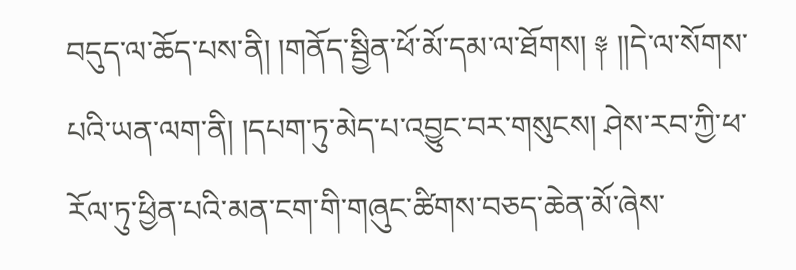བདུད་ལ་ཆོད་པས་ནི། །གནོད་སྦྱིན་ཕོ་མོ་དམ་ལ་ཐོགས། ༈ །།དེ་ལ་སོགས་པའི་ཡན་ལག་ནི། །དཔག་ཏུ་མེད་པ་འབྱུང་བར་གསུངས། ཤེས་རབ་ཀྱི་ཕ་རོལ་ཏུ་ཕྱིན་པའི་མན་ངག་གི་གཞུང་ཚིགས་བཅད་ཆེན་མོ་ཞེས་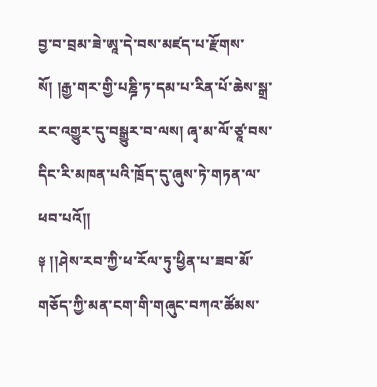བྱ་བ་བྲམ་ཟེ་ཨཱ་དེ་བས་མཛད་པ་རྫོགས་སོ། །རྒྱ་གར་གྱི་པཎྜི་ཏ་དམ་པ་རིན་པོ་ཆེས་སྒྲ་རང་འགྱུར་དུ་བསྒྱུར་བ་ལས། ཞྭ་མ་ལོ་ཙཱ་བས་དིང་རི་མཁན་པའི་ཁྲོད་དུ་ཞུས་ཏེ་གཏན་ལ་ཕབ་པའོ།།
༈ །།ཤེས་རབ་ཀྱི་ཕ་རོལ་ཏུ་ཕྱིན་པ་ཟབ་མོ་གཅོད་ཀྱི་མན་ངག་གི་གཞུང་བཀའ་ཚོམས་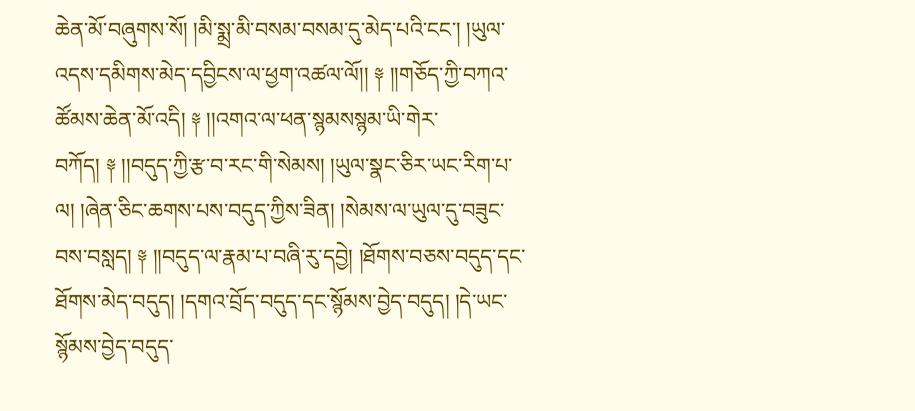ཆེན་མོ་བཞུགས་སོ། །མི་སྨྲ་མི་བསམ་བསམ་དུ་མེད་པའི་ངང་། །ཡུལ་འདས་དམིགས་མེད་དབྱིངས་ལ་ཕྱག་འཚལ་ལོ།། ༈ །།གཅོད་ཀྱི་བཀའ་ཚོམས་ཆེན་མོ་འདི། ༈ །།འགའ་ལ་ཕན་སྙམསསྙམ་ཡི་གེར་བཀོད། ༈ །།བདུད་ཀྱི་རྩ་བ་རང་གི་སེམས། །ཡུལ་སྣང་ཅིར་ཡང་རིག་པ་ལ། །ཞེན་ཅིང་ཆགས་པས་བདུད་ཀྱིས་ཟིན། །སེམས་ལ་ཡུལ་དུ་བཟུང་བས་བསླད། ༈ །།བདུད་ལ་རྣམ་པ་བཞི་རུ་དབྱེ། །ཐོགས་བཅས་བདུད་དང་ཐོགས་མེད་བདུད། །དགའ་བྲོད་བདུད་དང་སྙོམས་བྱེད་བདུད། །དེ་ཡང་སྙོམས་བྱེད་བདུད་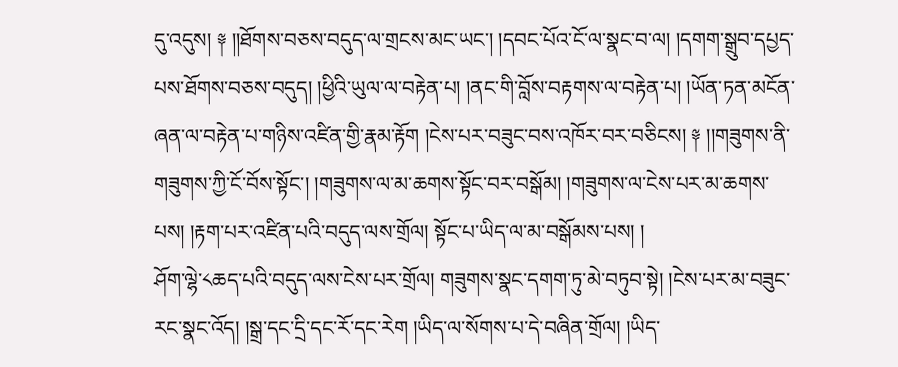དུ་འདུས། ༈ །།ཐོགས་བཅས་བདུད་ལ་གྲངས་མང་ཡང་། །དབང་པོའ་ངོ་ལ་སྣང་བ་ལ། །དགག་སྒྲུབ་དཔྱད་པས་ཐོགས་བཅས་བདུད། །ཕྱིའི་ཡུལ་ལ་བརྟེན་པ། །ནང་གི་བློས་བརྟགས་ལ་བརྟེན་པ། །ཡོན་ཏན་མངོན་ཞན་ལ་བརྟེན་པ་གཉིས་འཛིན་གྱི་རྣམ་རྟོག །ངེས་པར་བཟུང་བས་འཁོར་བར་བཅིངས། ༈ །།གཟུགས་ནི་གཟུགས་ཀྱི་ངོ་བོས་སྟོང་། །གཟུགས་ལ་མ་ཆགས་སྟོང་བར་བསྒོམ། །གཟུགས་ལ་ངེས་པར་མ་ཆགས་པས། །རྟག་པར་འཛིན་པའི་བདུད་ལས་གྲོལ། སྟོང་པ་ཡིད་ལ་མ་བསྒོམས་པས། །
ཤོག་ལྷེ་༨ཆད་པའི་བདུད་ལས་ངེས་པར་གྲོལ། གཟུགས་སྣང་དགག་ཏུ་མེ་བཏུབ་སྟེ། །ངེས་པར་མ་བཟུང་རང་སྣང་འོད། །སྒྲ་དང་དྲི་དང་རོ་དང་རེག །ཡིད་ལ་སོགས་པ་དེ་བཞིན་གྲོལ། །ཡིད་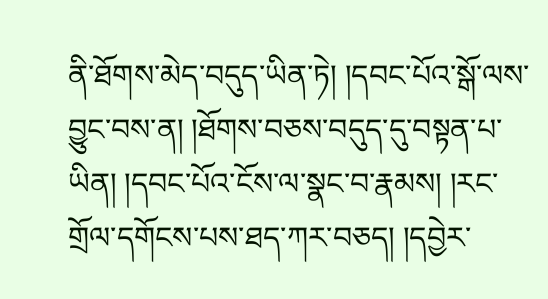ནི་ཐོགས་མེད་བདུད་ཡིན་ཏེ། །དབང་པོའ་སྒོ་ལས་བྱུང་བས་ན། །ཐོགས་བཅས་བདུད་དུ་བསྟན་པ་ཡིན། །དབང་པོའ་ངོས་ལ་སྣང་བ་རྣམས། །རང་གྲོལ་དགོངས་པས་ཐད་ཀར་བཅད། །དབྱེར་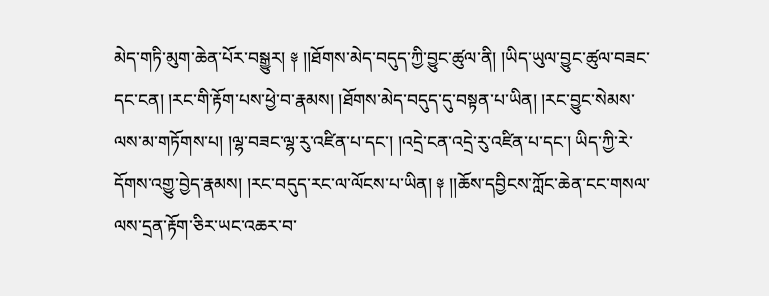མེད་གཏི་མུག་ཆེན་པོར་བསྒྱུར། ༈ །།ཐོགས་མེད་བདུད་ཀྱི་བྱུང་ཚུལ་ནི། །ཡིད་ཡུལ་བྱུང་ཚུལ་བཟང་དང་ངན། །རང་གི་རྟོག་པས་ཕྱེ་བ་རྣམས། །ཐོགས་མེད་བདུད་དུ་བསྟན་པ་ཡིན། །རང་བྱུང་སེམས་ལས་མ་གཏོགས་པ། །ལྷ་བཟང་ལྷ་རུ་འཛིན་པ་དང་། །འདྲེ་ངན་འདྲེ་རུ་འཛིན་པ་དང་། ཡིད་ཀྱི་རེ་དོགས་འགྱུ་བྱེད་རྣམས། །རང་བདུད་རང་ལ་ལོངས་པ་ཡིན། ༈ །།ཆོས་དབྱིངས་ཀློང་ཆེན་ངང་གསལ་ལས་དྲན་རྟོག་ཅིར་ཡང་འཆར་བ་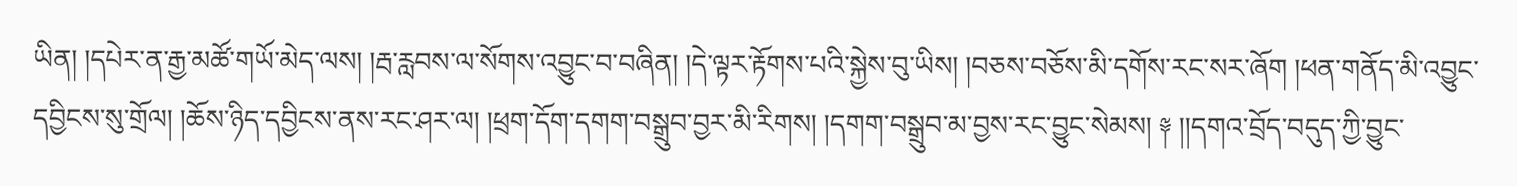ཡིན། །དཔེར་ན་རྒྱ་མཚོ་གཡོ་མེད་ལས། །རྦ་རླབས་ལ་སོགས་འབྱུང་བ་བཞིན། །དེ་ལྟར་རྟོགས་པའི་སྐྱེས་བུ་ཡིས། །བཅས་བཅོས་མི་དགོས་རང་སར་ཞོག །ཕན་གནོད་མི་འབྱུང་དབྱིངས་སུ་གྲོལ། །ཆོས་ཉིད་དབྱིངས་ནས་རང་ཤར་ལ། །ཕྲག་དོག་དགག་བསྒྲུབ་བྱར་མི་རིགས། །དགག་བསྒྲུབ་མ་བྱས་རང་བྱུང་སེམས། ༈ །།དགའ་བྲོད་བདུད་ཀྱི་བྱུང་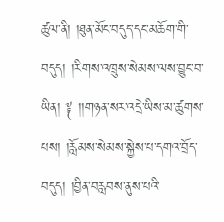ཚུལ་ནི། །ཐུན་མོང་བདུད་དང་མཆོག་གི་བདུད། །རིགས་འཁྲུས་སེམས་ལས་བྱུང་བ་ཡིན། ༈ །།གཉན་སར་འདྲེ་ཡིས་མ་ཚུགས་པས། །རློམས་སེམས་སྐྱེས་པ་དགའ་བྲོད་བདུད། །བྱིན་བརླབས་ནུས་པའི་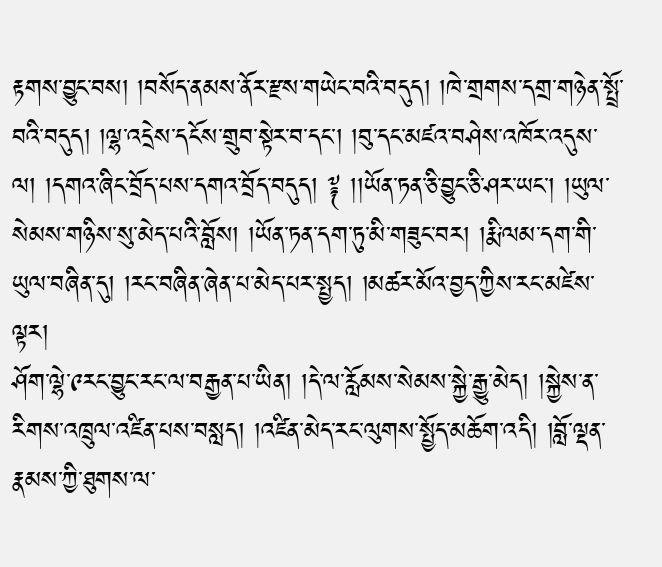རྟགས་བྱུང་བས། །བསོད་ནམས་ནོར་རྫས་གཡེང་བའི་བདུད། །ཁེ་གྲགས་དགྲ་གཉེན་སྤྲོ་བའི་བདུད། །ལྷ་འདྲེས་དངོས་གྲུབ་སྟེར་བ་དང་། །བུ་དང་མཛའ་བཤེས་འཁོར་འདུས་ལ། །དགའ་ཞིང་བྲོད་པས་དགའ་བྲོད་བདུད། ༈ །།ཡོན་ཏན་ཅི་བྱུང་ཅི་ཤར་ཡང་། །ཡུལ་སེམས་གཉིས་སུ་མེད་པའི་བློས། །ཡོན་ཏན་དག་ཏུ་མི་གཟུང་བར། །རྨི་ལམ་དག་གི་ཡུལ་བཞིན་དུ། །རང་བཞིན་ཞེན་པ་མེད་པར་སྤྱད། །མཚར་མོའ་བྱད་ཀྱིས་རང་མཛེས་ལྟར།
ཤོག་ལྷེ་༩རང་བྱུང་རང་ལ་བརྒྱན་པ་ཡིན། །དེ་ལ་རློམས་སེམས་སྐྱེ་རྒྱུ་མེད། །སྐྱེས་ན་རིགས་འཁྲུལ་འཛིན་པས་བསླད། །འཛིན་མེད་རང་ལུགས་སྤྱོད་མཆོག་འདི། །བློ་ལྡན་རྣམས་ཀྱི་ཐུགས་ལ་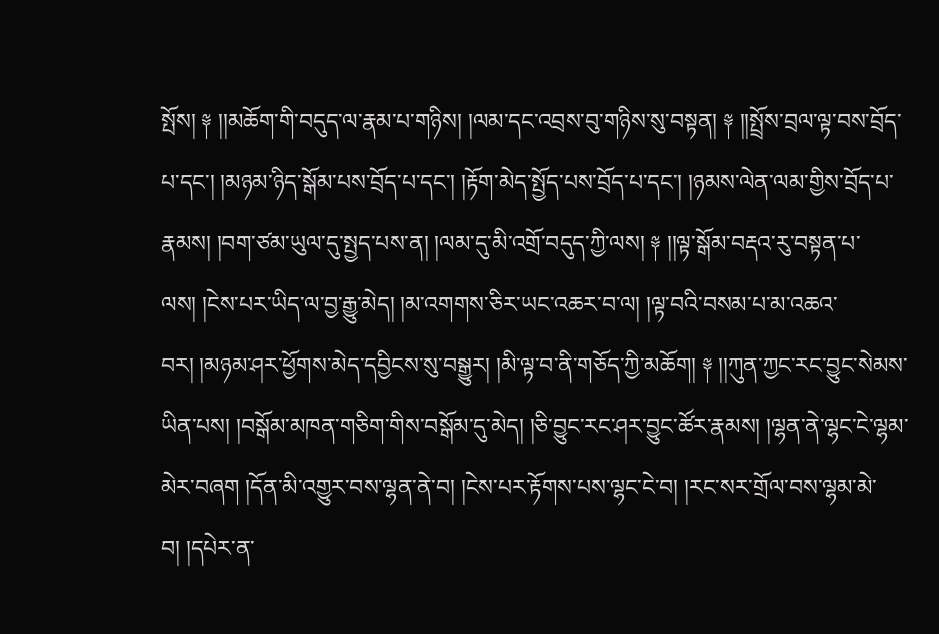སྤོས། ༈ །།མཆོག་གི་བདུད་ལ་རྣམ་པ་གཉིས། །ལམ་དང་འབྲས་བུ་གཉིས་སུ་བསྟན། ༈ །།སྤྲོས་བྲལ་ལྟ་བས་བྲོད་པ་དང་། །མཉམ་ཉིད་སྒོམ་པས་བྲོད་པ་དང་། །རྟོག་མེད་སྤྱོད་པས་བྲོད་པ་དང་། །ཉམས་ལེན་ལམ་གྱིས་བྲོད་པ་རྣམས། །བག་ཙམ་ཡུལ་དུ་སྤྱད་པས་ན། །ལམ་དུ་མི་འགྲོ་བདུད་ཀྱི་ལས། ༈ །།ལྟ་སྒོམ་བརྡའ་རུ་བསྟན་པ་ལས། །ངེས་པར་ཡིད་ལ་བྱ་རྒྱུ་མེད། །མ་འགགས་ཅིར་ཡང་འཆར་བ་ལ། །ལྟ་བའི་བསམ་པ་མ་འཆའ་བར། །མཉམ་ཤར་ཕྱོགས་མེད་དབྱིངས་སུ་བསྒྱུར། །མི་ལྟ་བ་ནི་གཅོད་ཀྱི་མཆོག། ༈ །།ཀུན་ཀྱང་རང་བྱུང་སེམས་ཡིན་པས། །བསྒོམ་མཁན་གཅིག་གིས་བསྒོམ་དུ་མེད། །ཅི་བྱུང་རང་ཤར་བྱུང་ཚོར་རྣམས། །ལྷན་ནེ་ལྷང་ངེ་ལྷམ་མེར་བཞག །དོན་མི་འགྱུར་བས་ལྷན་ནེ་བ། །ངེས་པར་རྟོགས་པས་ལྷང་ངེ་བ། །རང་སར་གྲོལ་བས་ལྷམ་མེ་བ། །དཔེར་ན་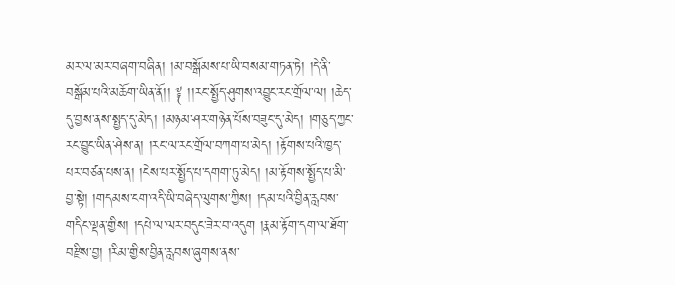མར་ལ་མར་བཞག་བཞིན། །མ་བསྒོམས་པ་ཡི་བསམ་གཏན་ཏེ། །དེ་ནི་བསྒོམ་པའི་མཆོག་ཡིན་ནོ།། ༈ །།རང་སྤྱོད་ཤུགས་འབྱུང་རང་གྲོལ་ལ། །ཆེད་དུ་བྱས་ནས་སྤྱད་དུ་མེད། །མཉམ་ཤར་གཉེན་པོས་བཟུང་དུ་མེད། །གཅུད་ཀྱང་རང་བྱུང་ཡིན་ཤེས་ན། །རང་ལ་རང་གྲོལ་བཀག་པ་མེད། །རྟོགས་པའི་ཁྱད་པར་བཙན་པས་ན། །ངེས་པར་སྤྱོད་པ་དགག་ཏུ་མེད། །མ་རྟོགས་སྤྱོད་པ་མི་བྱ་སྟེ། །གདམས་ངག་འདི་ཡི་བཞེད་ལུགས་ཀྱིས། །དམ་པའི་བྱིན་རླབས་གདིང་ལྡན་གྱིས། །དཔེ་ལ་ལར་བདུང་ཟེར་བ་འདུག །རྣམ་རྟོག་དག་ལ་ཐོག་བརྫིས་བྱ། །རིམ་གྱིས་བྱིན་རླབས་ཞུགས་ནས་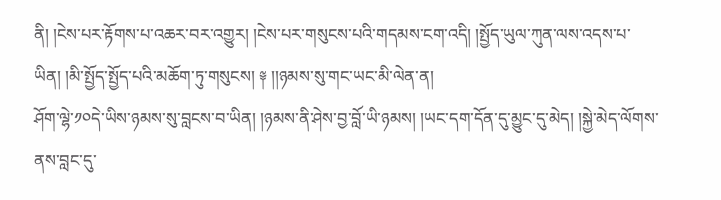ནི། །ངེས་པར་རྟོགས་པ་འཆར་བར་འགྱུར། །ངེས་པར་གསུངས་པའི་གདམས་ངག་འདི། །སྤྱོད་ཡུལ་ཀུན་ལས་འདས་པ་ཡིན། །མི་སྤྱོད་སྤྱོད་པའི་མཆོག་ཏུ་གསུངས། ༈ །།ཉམས་སུ་གང་ཡང་མི་ལེན་ན།
ཤོག་ལྷེ་༡༠དེ་ཡིས་ཉམས་སུ་བླངས་བ་ཡིན། །ཉམས་ནི་ཤེས་བྱ་བློ་ཡི་ཉམས། །ཡང་དག་དོན་དུ་མྱུང་དུ་མེད། །སྐྱེ་མེད་ལོགས་ནས་བླང་དུ་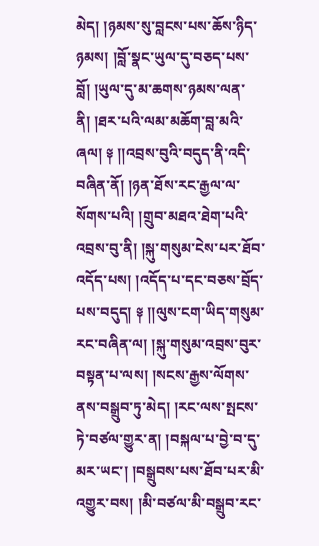མེད། །ཉམས་སུ་བླངས་པས་ཆོས་ཉིད་ཉམས། །བློ་སྣང་ཡུལ་དུ་བཅད་པས་བློ། །ཡུལ་དུ་མ་ཆགས་ཉམས་ལན་ནི། །ཐར་པའི་ལམ་མཆོག་བླ་མའི་ཞལ། ༈ །།འབྲས་བུའི་བདུད་ནི་འདི་བཞིན་ནོ། །ཉན་ཐོས་རང་རྒྱལ་ལ་སོགས་པའི། །གྲུབ་མཐའ་ཐེག་པའི་འབྲས་བུ་ནི། །སྐུ་གསུམ་ངེས་པར་ཐོབ་འདོད་པས། །འདོད་པ་དང་བཅས་བྲོད་པས་བདུད། ༈ །།ལུས་ངག་ཡིད་གསུམ་རང་བཞིན་ལ། །སྐུ་གསུམ་འབྲས་བུར་བསྟན་པ་ལས། །སངས་རྒྱས་ལོགས་ནས་བསྒྲུབ་ཏུ་མེད། །རང་ལས་སྤངས་ཏེ་བཙལ་གྱུར་ན། །བསྐལ་པ་བྱེ་བ་དུ་མར་ཡང་། །བསྒྲུབས་པས་ཐོབ་པར་མི་འགྱུར་བས། །མི་བཙལ་མི་བསྒྲུབ་རང་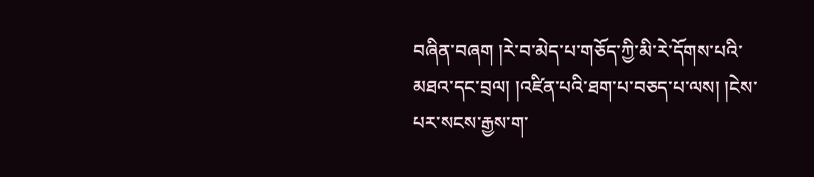བཞིན་བཞག །རེ་བ་མེད་པ་གཅོད་ཀྱི་མི་རེ་དོགས་པའི་མཐའ་དང་བྲལ། །འཛིན་པའི་ཐག་པ་བཅད་པ་ལས། །ངེས་པར་སངས་རྒྱས་ག་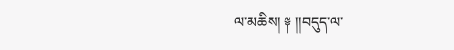ལ་མཆིས། ༈ །།བདུད་ལ་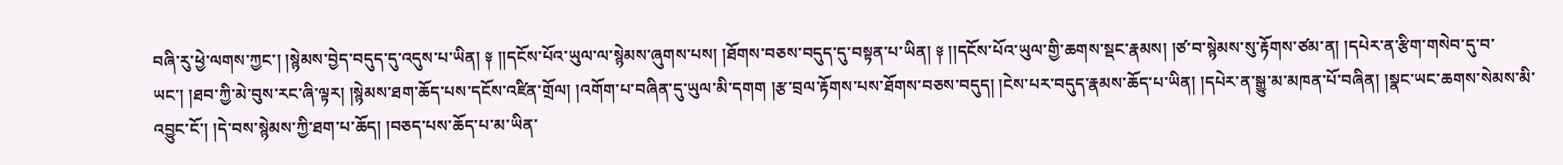བཞི་རུ་ཕྱེ་ལགས་ཀྱང་། །སྙེམས་བྱེད་བདུད་དུ་འདུས་པ་ཡིན། ༈ །།དངོས་པོའ་ཡུལ་ལ་སྙེམས་ཞུགས་པས། །ཐོགས་བཅས་བདུད་དུ་བསྟན་པ་ཡིན། ༈ །།དངོས་པོའ་ཡུལ་གྱི་ཆགས་སྡང་རྣམས། །ཙ་བ་སྙེམས་སུ་རྟོགས་ཙམ་ན། །དཔེར་ན་རྩིག་གསེབ་དུ་བ་ཡང་། །ཐབ་ཀྱི་མེ་བུས་རང་ཞི་ལྟར། །སྙེམས་ཐག་ཆོད་པས་དངོས་འཛིན་གྲོལ། །འགོག་པ་བཞིན་དུ་ཡུལ་མི་དགག །རྩ་བྲལ་རྟོགས་པས་ཐོགས་བཅས་བདུད། །ངེས་པར་བདུད་རྣམས་ཆོད་པ་ཡིན། །དཔེར་ན་སྒྱུ་མ་མཁན་པོ་བཞིན། །སྣང་ཡང་ཆགས་སེམས་མི་འབྱུང་ངོ་། །དེ་བས་སྙེམས་ཀྱི་ཐག་པ་ཆོད། །བཅད་པས་ཆོད་པ་མ་ཡིན་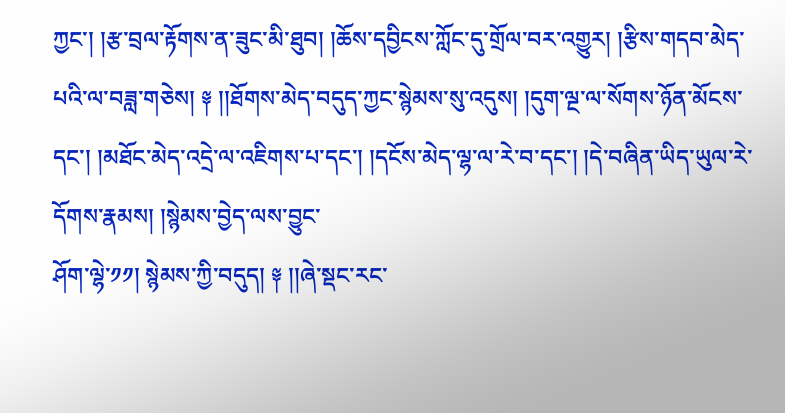ཀྱང་། །རྩ་བྲལ་རྟོགས་ན་ཟུང་མི་ཐུབ། །ཆོས་དབྱིངས་ཀློང་དུ་གྲོལ་བར་འགྱུར། །རྩིས་གདབ་མེད་པའི་ལ་བཟླ་གཅེས། ༈ །།ཐོགས་མེད་བདུད་ཀྱང་སྙེམས་སུ་འདུས། །དུག་ལྔ་ལ་སོགས་ཉོན་མོངས་དང་། །མཐོང་མེད་འདྲེ་ལ་འཇིགས་པ་དང་། །དངོས་མེད་ལྷ་ལ་རེ་བ་དང་། །དེ་བཞིན་ཡིད་ཡུལ་རེ་དོགས་རྣམས། །སྙེམས་བྱེད་ལས་བྱུང་
ཤོག་ལྷེ་༡༡། སྙེམས་ཀྱི་བདུད། ༈ །།ཞེ་སྡང་རང་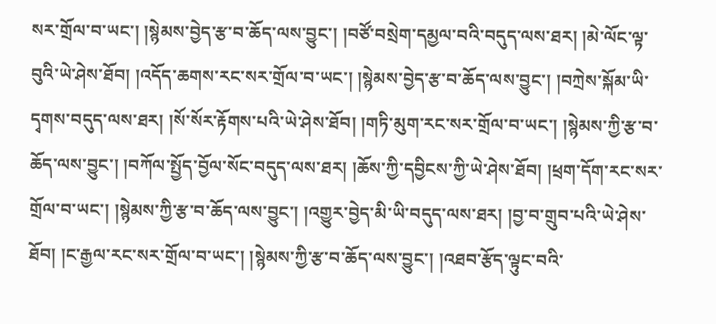སར་གྲོལ་བ་ཡང་། །སྙེམས་བྱེད་རྩ་བ་ཆོད་ལས་བྱུང་། །བཙོ་བསྲེག་དམྱལ་བའི་བདུད་ལས་ཐར། །མེ་ལོང་ལྟ་བུའི་ཡེ་ཤེས་ཐོབ། །འདོད་ཆགས་རང་སར་གྲོལ་བ་ཡང་། །སྙེམས་བྱེད་རྩ་བ་ཆོད་ལས་བྱུང་། །བཀྲེས་སྐོམ་ཡི་དྭགས་བདུད་ལས་ཐར། །སོ་སོར་རྟོགས་པའི་ཡེ་ཤེས་ཐོབ། །གཏི་མུག་རང་སར་གྲོལ་བ་ཡང་། །སྙེམས་ཀྱི་རྩ་བ་ཆོད་ལས་བྱུང་། །བཀོལ་སྤྱོད་བྱོལ་སོང་བདུད་ལས་ཐར། །ཆོས་ཀྱི་དབྱིངས་ཀྱི་ཡེ་ཤེས་ཐོབ། །ཕྲག་དོག་རང་སར་གྲོལ་བ་ཡང་། །སྙེམས་ཀྱི་རྩ་བ་ཆོད་ལས་བྱུང་། །འགྱུར་བྱེད་མི་ཡི་བདུད་ལས་ཐར། །བྱ་བ་གྲུབ་པའི་ཡེ་ཤེས་ཐོབ། །ང་རྒྱལ་རང་སར་གྲོལ་བ་ཡང་། །སྙེམས་ཀྱི་རྩ་བ་ཆོད་ལས་བྱུང་། །འཐབ་རྩོད་ལྟུང་བའི་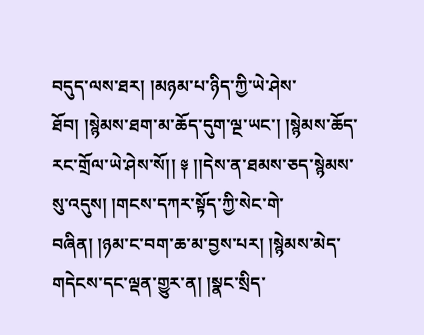བདུད་ལས་ཐར། །མཉམ་པ་ཉིད་ཀྱི་ཡེ་ཤེས་ཐོབ། །སྙེམས་ཐག་མ་ཆོད་དུག་ལྔ་ཡང་། །སྙེམས་ཆོད་རང་གྲོལ་ཡེ་ཤེས་སོ།། ༈ །།དེས་ན་ཐམས་ཅད་སྙེམས་སུ་འདུས། །གངས་དཀར་སྟོད་ཀྱི་སེང་གེ་བཞིན། །ཉམ་ང་བག་ཆ་མ་བྱས་པར། །སྙེམས་མེད་གདེངས་དང་ལྡན་གྱུར་ན། །སྣང་སྲིད་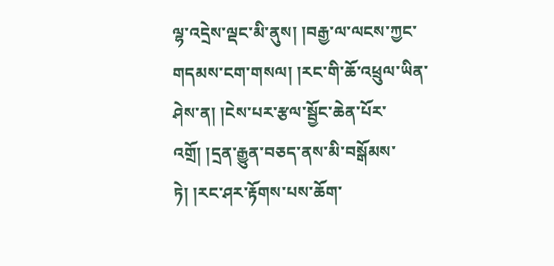ལྷ་འདྲེས་ལྡང་མི་ནུས། །བརྒྱ་ལ་ལངས་ཀྱང་གདམས་ངག་གསལ། །རང་གི་ཆོ་འཕྲུལ་ཡིན་ཤེས་ན། །ངེས་པར་རྩལ་སྦྱོང་ཆེན་པོར་འགྲོ། །དྲན་རྒྱུན་བཅད་ནས་མི་བསྒོམས་ཏེ། །རང་ཤར་རྟོགས་པས་ཆོག་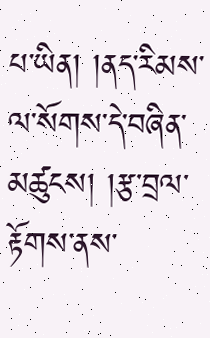པ་ཡིན། །ནད་རིམས་ལ་སོགས་དེ་བཞིན་མཚུངས། །རྩ་བྲལ་རྟོགས་ནས་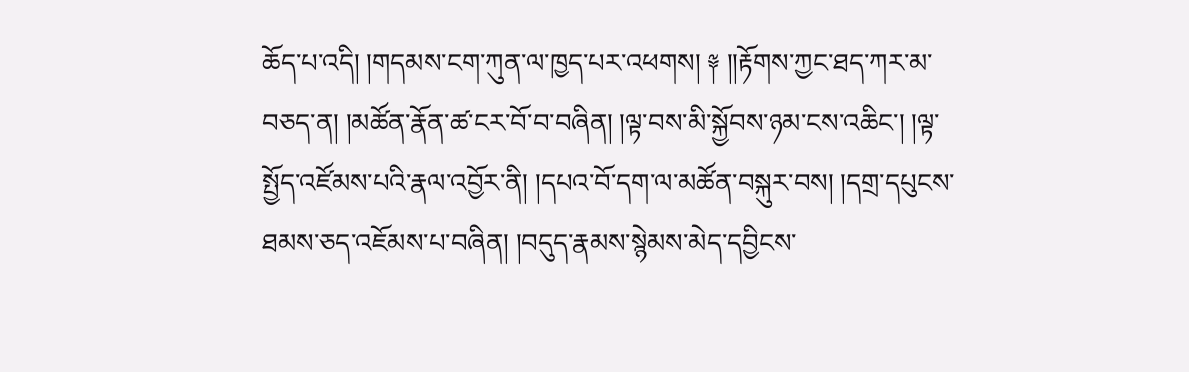ཆོད་པ་འདི། །གདམས་ངག་ཀུན་ལ་ཁྱད་པར་འཕགས། ༈ །།རྟོགས་ཀྱང་ཐད་ཀར་མ་བཅད་ན། །མཚོན་རྣོན་ཚ་ངར་བོ་བ་བཞིན། །ལྟ་བས་མི་སྐྱོབས་ཉམ་ངས་འཆིང་། །ལྟ་སྤྱོད་འཛོམས་པའི་རྣལ་འབྱོར་ནི། །དཔའ་བོ་དག་ལ་མཚོན་བསྐུར་བས། །དགྲ་དཔུངས་ཐམས་ཅད་འཇོམས་པ་བཞིན། །བདུད་རྣམས་སྙེམས་མེད་དབྱིངས་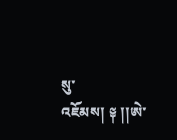སུ་འཇོམས། ༈ །།ཨེ་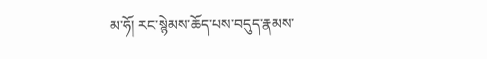མ་ཧོ། རང་སྙེམས་ཆོད་པས་བདུད་རྣམས་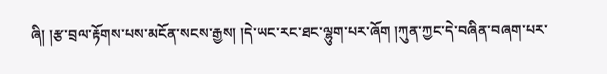ཞི། །རྩ་བྲལ་རྟོགས་པས་མངོན་སངས་རྒྱས། །དེ་ཡང་རང་ཐང་ལྷུག་པར་ཞོག །ཀུན་ཀྱང་དེ་བཞིན་བཞག་པར་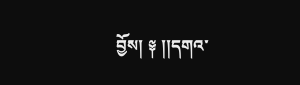བྱོས། ༈ །།དགའ་